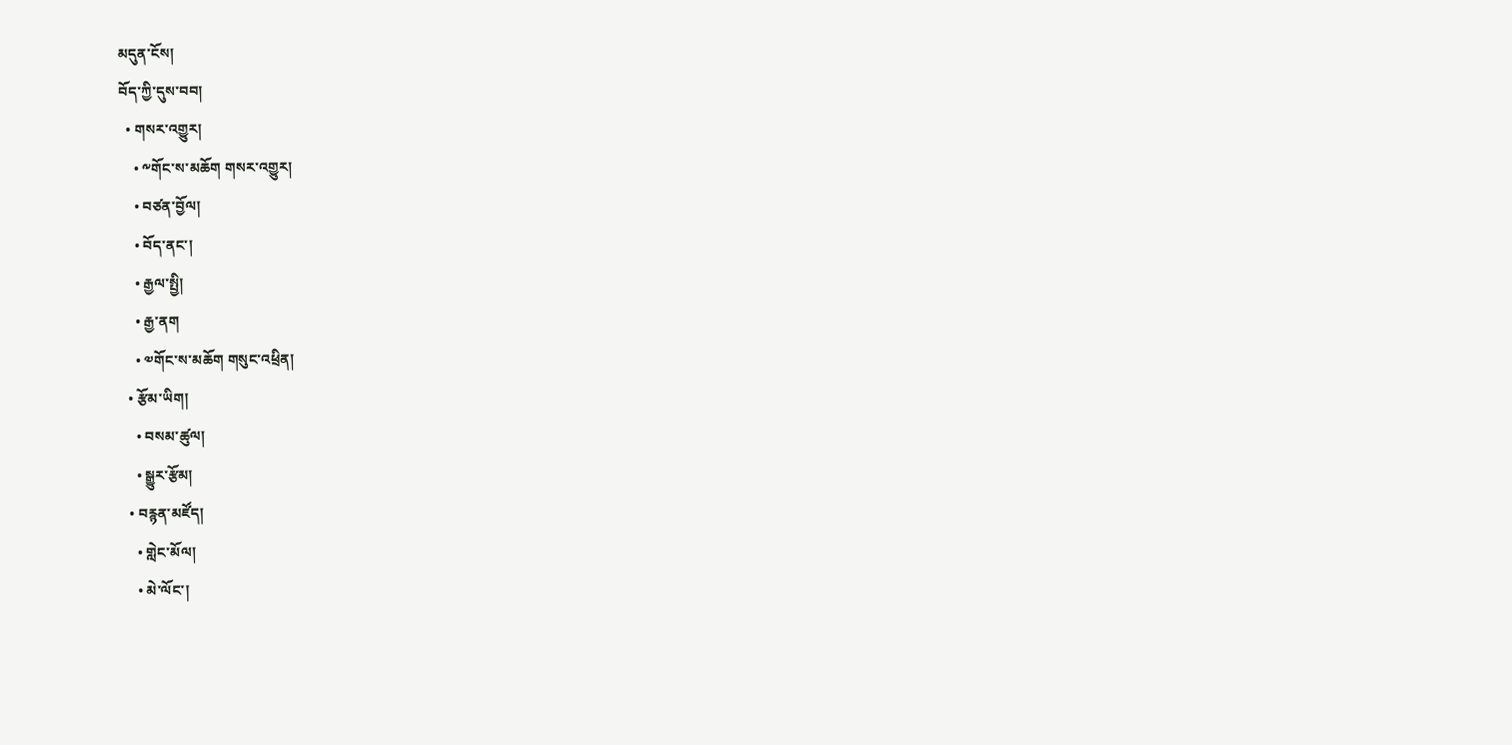མདུན་ངོས།
བོད་ཀྱི་དུས་བབ།
  • གསར་འགྱུར།
    • ༸གོང་ས་མཆོག གསར་འགྱུར།
    • བཙན་བྱོལ།
    • བོད་ནང་།
    • རྒྱལ་སྤྱི།
    • རྒྱ་ནག
    • ༧གོང་ས་མཆོག གསུང་འཕྲིན།
  • རྩོམ་ཡིག།
    • བསམ་ཚུལ།
    • སྒྱུར་རྩོམ།
  • བརྙན་མཛོད།
    • གླེང་མོལ།
    • མེ་ལོང་།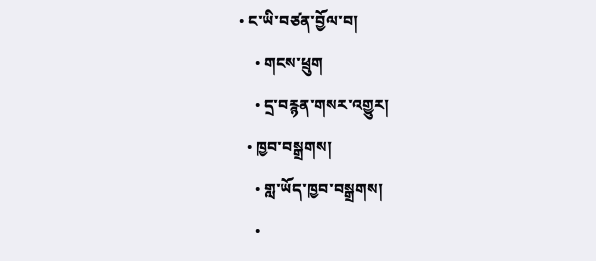• ང་ཡི་བཙན་བྱོལ་བ།
    • གངས་ཕྲུག
    • དྲ་བརྙན་གསར་འགྱུར།
  • ཁྱབ་བསྒྲགས།
    • གླ་ཡོད་ཁྱབ་བསྒྲགས།
    •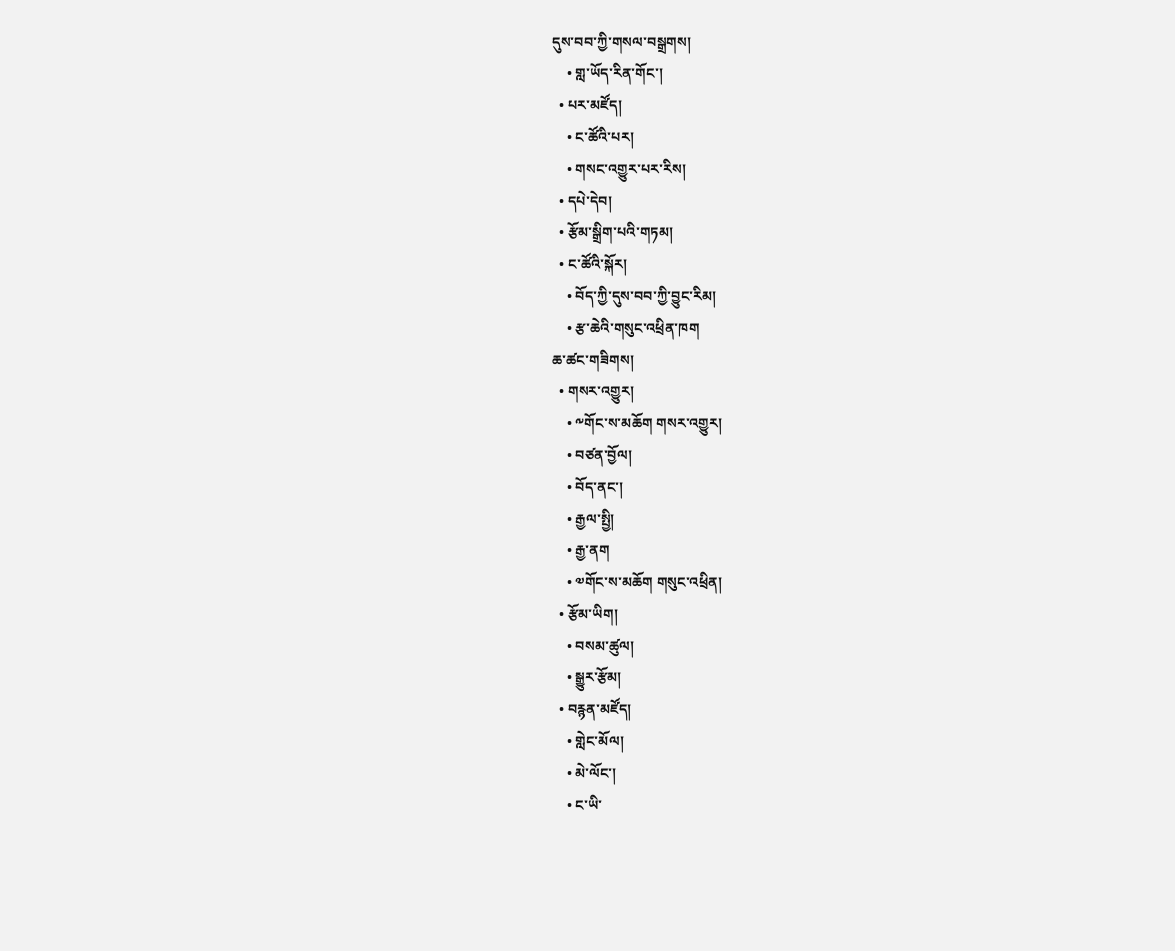དུས་བབ་ཀྱི་གསལ་བསྒྲགས།
    • གླ་ཡོད་རིན་གོང་།
  • པར་མཛོད།
    • ང་ཚོའི་པར།
    • གསང་འགྱུར་པར་རིས།
  • དཔེ་དེབ།
  • རྩོམ་སྒྲིག་པའི་གཏམ།
  • ང་ཚོའི་སྐོར།
    • བོད་ཀྱི་དུས་བབ་ཀྱི་བྱུང་རིམ།
    • རྩ་ཆེའི་གསུང་འཕྲིན་ཁག
ཆ་ཚང་གཟིགས།
  • གསར་འགྱུར།
    • ༸གོང་ས་མཆོག གསར་འགྱུར།
    • བཙན་བྱོལ།
    • བོད་ནང་།
    • རྒྱལ་སྤྱི།
    • རྒྱ་ནག
    • ༧གོང་ས་མཆོག གསུང་འཕྲིན།
  • རྩོམ་ཡིག།
    • བསམ་ཚུལ།
    • སྒྱུར་རྩོམ།
  • བརྙན་མཛོད།
    • གླེང་མོལ།
    • མེ་ལོང་།
    • ང་ཡི་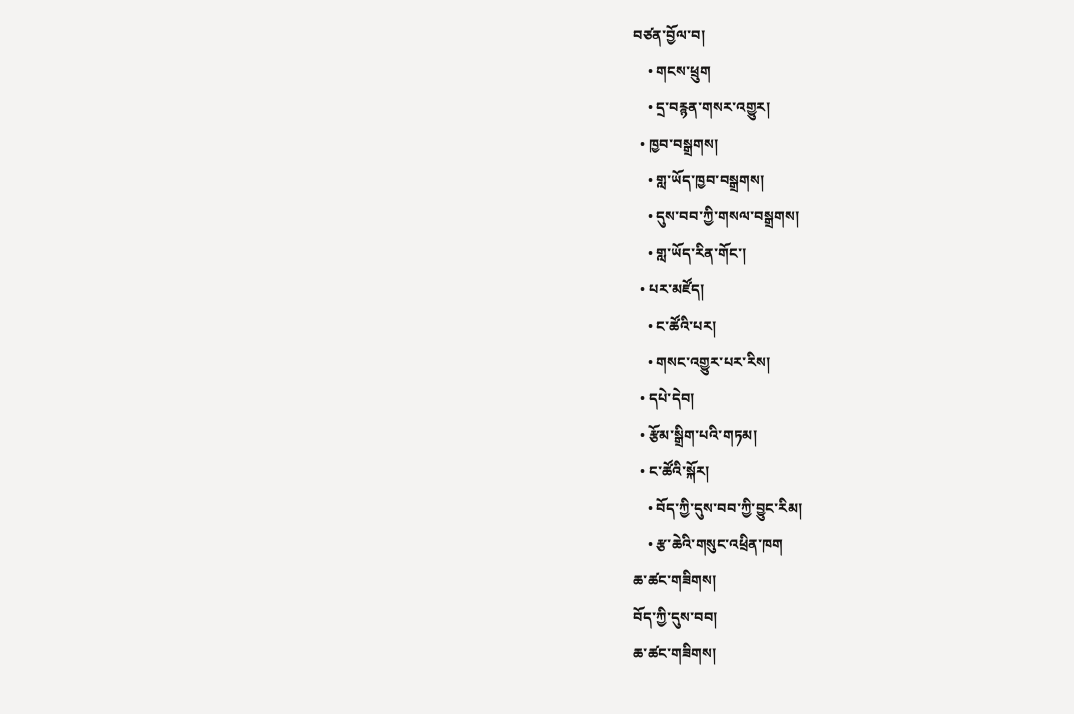བཙན་བྱོལ་བ།
    • གངས་ཕྲུག
    • དྲ་བརྙན་གསར་འགྱུར།
  • ཁྱབ་བསྒྲགས།
    • གླ་ཡོད་ཁྱབ་བསྒྲགས།
    • དུས་བབ་ཀྱི་གསལ་བསྒྲགས།
    • གླ་ཡོད་རིན་གོང་།
  • པར་མཛོད།
    • ང་ཚོའི་པར།
    • གསང་འགྱུར་པར་རིས།
  • དཔེ་དེབ།
  • རྩོམ་སྒྲིག་པའི་གཏམ།
  • ང་ཚོའི་སྐོར།
    • བོད་ཀྱི་དུས་བབ་ཀྱི་བྱུང་རིམ།
    • རྩ་ཆེའི་གསུང་འཕྲིན་ཁག
ཆ་ཚང་གཟིགས།
བོད་ཀྱི་དུས་བབ།
ཆ་ཚང་གཟིགས།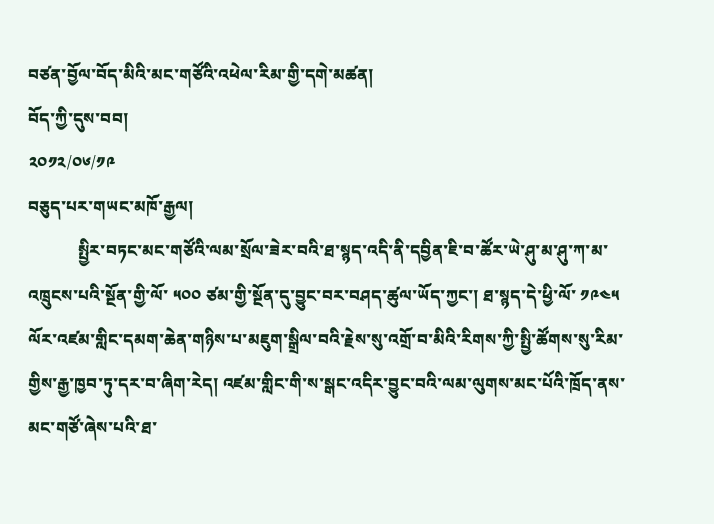བཙན་བྱོལ་བོད་མིའི་མང་གཙོའི་འཕེལ་རིམ་གྱི་དགེ་མཚན།
བོད་ཀྱི་དུས་བབ།
༢༠༡༢/༠༦/༡༩
བཅུད་པར་གཡང་མཁོ་རྒྱལ།
            སྤྱིར་བཏང་མང་གཙོའི་ལམ་སྲོལ་ཟེར་བའི་ཐ་སྙད་འདི་ནི་དབྱིན་ཇི་བ་ཚོར་ཡེ་ཤུ་མ་ཤུ་ཀ་མ་འཁྲུངས་པའི་སྔོན་གྱི་ལོ་ ༥༠༠ ཙམ་གྱི་སྔོན་དུ་བྱུང་བར་བཤད་ཚུལ་ཡོད་ཀྱང་། ཐ་སྙད་དེ་ཕྱི་ལོ་ ༡༩༤༥ ལོར་འཛམ་གླིང་དམག་ཆེན་གཉིས་པ་མཇུག་སྒྲིལ་བའི་རྗེས་སུ་འགྲོ་བ་མིའི་རིགས་ཀྱི་སྤྱི་ཚོགས་སུ་རིམ་གྱིས་རྒྱ་ཁྱབ་ཏུ་དར་བ་ཞིག་རེད། འཛམ་གླིང་གི་ས་སྒང་འདིར་བྱུང་བའི་ལམ་ལུགས་མང་པོའི་ཁྲོད་ནས་མང་གཙོ་ཞེས་པའི་ཐ་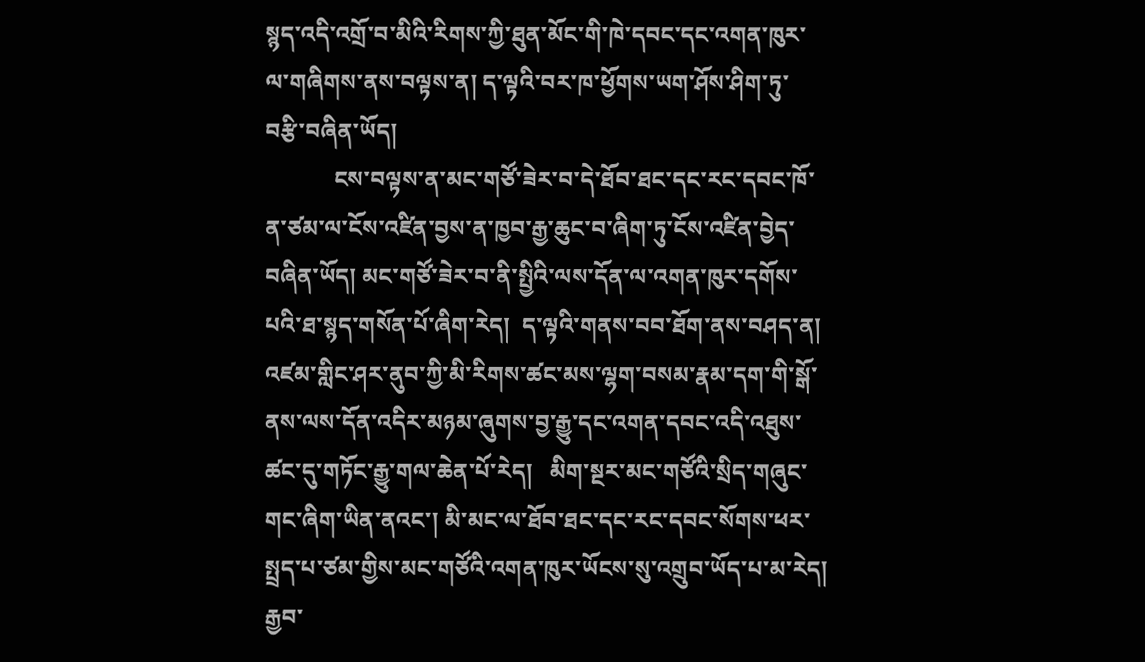སྙད་འདི་འགྲོ་བ་མིའི་རིགས་ཀྱི་ཐུན་མོང་གི་ཁེ་དབང་དང་འགན་ཁུར་ལ་གཞིགས་ནས་བལྟས་ན། ད་ལྟའི་བར་ཁ་ཕྱོགས་ཡག་ཤོས་ཤིག་ཏུ་བརྩི་བཞིན་ཡོད།
            ངས་བལྟས་ན་མང་གཙོ་ཟེར་བ་དེ་ཐོབ་ཐང་དང་རང་དབང་ཁོ་ན་ཙམ་ལ་ངོས་འཛིན་བྱས་ན་ཁྱབ་རྒྱ་ཆུང་བ་ཞིག་ཏུ་ངོས་འཛིན་བྱེད་བཞིན་ཡོད། མང་གཙོ་ཟེར་བ་ནི་སྤྱིའི་ལས་དོན་ལ་འགན་ཁུར་དགོས་པའི་ཐ་སྙད་གསོན་པོ་ཞིག་རེད།  ད་ལྟའི་གནས་བབ་ཐོག་ནས་བཤད་ན། འཛམ་གླིང་ཤར་ནུབ་ཀྱི་མི་རིགས་ཚང་མས་ལྷག་བསམ་རྣམ་དག་གི་སྒོ་ནས་ལས་དོན་འདིར་མཉམ་ཞུགས་བྱ་རྒྱུ་དང་འགན་དབང་འདི་འཐུས་ཚང་དུ་གཏོང་རྒྱུ་གལ་ཆེན་པོ་རེད།   མིག་སྔར་མང་གཙོའི་སྲིད་གཞུང་གང་ཞིག་ཡིན་ནའང་། མི་མང་ལ་ཐོབ་ཐང་དང་རང་དབང་སོགས་ཕར་སྤྲད་པ་ཙམ་གྱིས་མང་གཙོའི་འགན་ཁུར་ཡོངས་སུ་འགྲུབ་ཡོད་པ་མ་རེད།  རྒྱབ་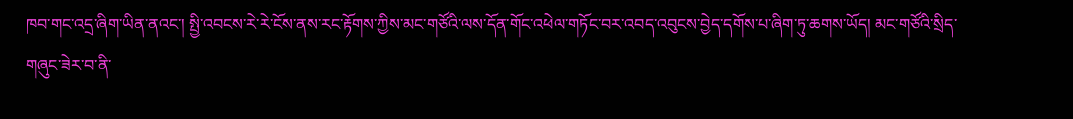ཁབ་གང་འདྲ་ཞིག་ཡིན་ནའང་། སྤྱི་འབངས་རེ་རེ་ངོས་ནས་རང་རྟོགས་ཀྱིས་མང་གཙོའི་ལས་དོན་གོང་འཕེལ་གཏོང་བར་འབད་འབུངས་བྱེད་དགོས་པ་ཞིག་ཏུ་ཆགས་ཡོད། མང་གཙོའི་སྲིད་གཞུང་ཟེར་བ་ནི་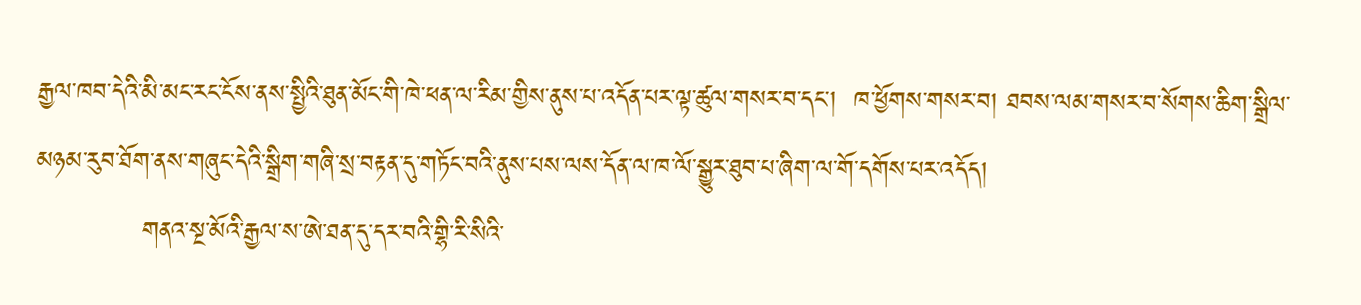རྒྱལ་ཁབ་དེའི་མི་མང་རང་ངོས་ནས་སྤྱིའི་ཐུན་མོང་གི་ཁེ་ཕན་ལ་རིམ་གྱིས་ནུས་པ་འདོན་པར་ལྟ་ཚུལ་གསར་བ་དང་།  ཁ་ཕྱོགས་གསར་བ། ཐབས་ལམ་གསར་བ་སོགས་ཆིག་སྒྲིལ་མཉམ་རུབ་ཐོག་ནས་གཞུང་དེའི་སྒྲིག་གཞི་སྲ་བརྟན་དུ་གཏོང་བའི་ནུས་པས་ལས་དོན་ལ་ཁ་ལོ་སྒྱུར་ཐུབ་པ་ཞིག་ལ་གོ་དགོས་པར་འདོད།
            གནའ་སྔ་མོའི་རྒྱལ་ས་ཨེ་ཐན་དུ་དར་བའི་གྷི་རི་སིའི་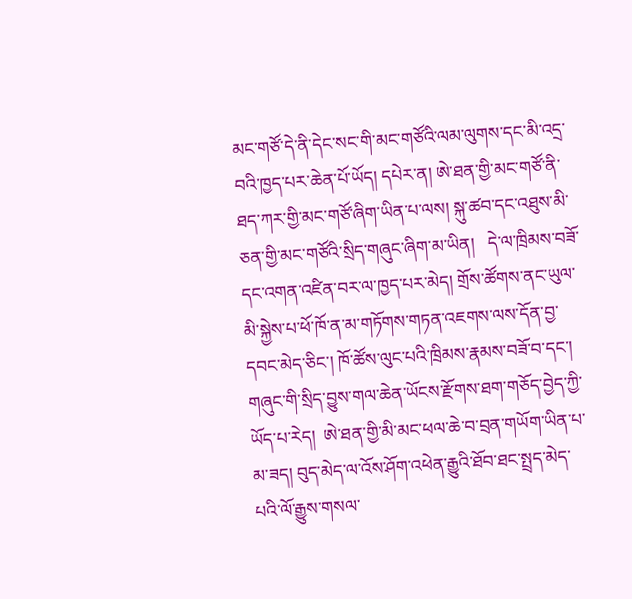མང་གཙོ་དེ་ནི་དེང་སང་གི་མང་གཙོའི་ལམ་ལུགས་དང་མི་འདྲ་བའི་ཁྱད་པར་ཆེན་པོ་ཡོད། དཔེར་ན། ཨེ་ཐན་གྱི་མང་གཙོ་ནི་ཐད་ཀར་གྱི་མང་གཙོ་ཞིག་ཡིན་པ་ལས། སྐུ་ཚབ་དང་འཐུས་མི་ཅན་གྱི་མང་གཙོའི་སྲིད་གཞུང་ཞིག་མ་ཡིན།   དེ་ལ་ཁྲིམས་བཟོ་དང་འགན་འཛིན་བར་ལ་ཁྱད་པར་མེད། གྲོས་ཚོགས་ནང་ཡུལ་མི་སྐྱེས་པ་ཕོ་ཁོ་ན་མ་གཏོགས་གཏན་འཇགས་ལས་དོན་བྱ་དབང་མེད་ཅིང་། ཁོ་ཚོས་ལུང་པའི་ཁྲིམས་རྣམས་བཟོ་བ་དང་།   གཞུང་གི་སྲིད་བྱུས་གལ་ཆེན་ཡོངས་རྫོགས་ཐག་གཅོད་བྱེད་ཀྱི་ཡོད་པ་རེད།  ཨེ་ཐན་གྱི་མི་མང་ཕལ་ཆེ་བ་བྲན་གཡོག་ཡིན་པ་མ་ཟད། བུད་མེད་ལ་འོས་ཤོག་འཕེན་རྒྱུའི་ཐོབ་ཐང་སྤྲད་མེད་པའི་ལོ་རྒྱུས་གསལ་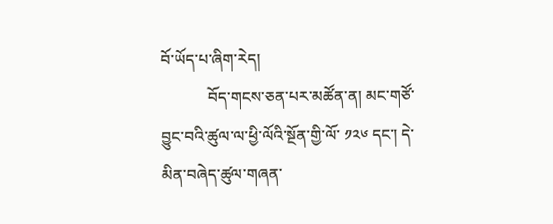བོ་ཡོད་པ་ཞིག་རེད།
            བོད་གངས་ཅན་པར་མཚོན་ན། མང་གཙོ་བྱུང་བའི་ཚུལ་ལ་ཕྱི་ལོའི་སྔོན་གྱི་ལོ་ ༡༢༦ དང་། དེ་མིན་བཞེད་ཚུལ་གཞན་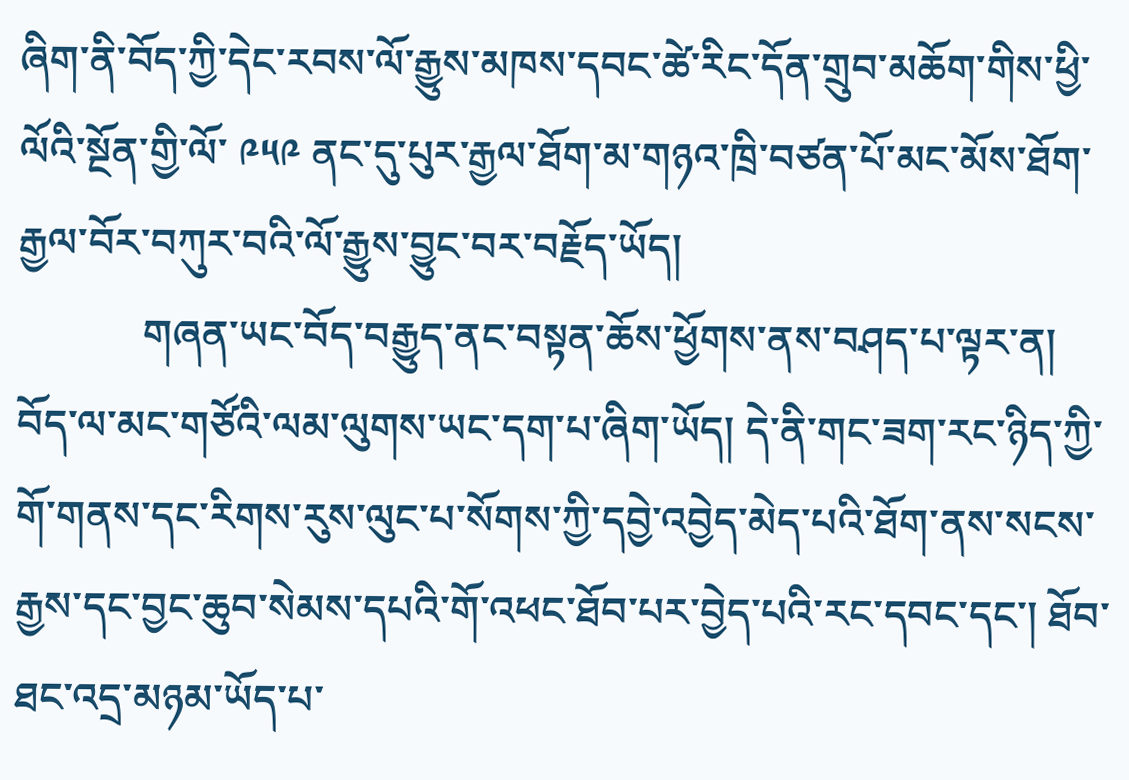ཞིག་ནི་བོད་ཀྱི་དེང་རབས་ལོ་རྒྱུས་མཁས་དབང་ཚེ་རིང་དོན་གྲུབ་མཆོག་གིས་ཕྱི་ལོའི་སྔོན་གྱི་ལོ་ ༩༥༩ ནང་དུ་པུར་རྒྱལ་ཐོག་མ་གཉའ་ཁྲི་བཙན་པོ་མང་མོས་ཐོག་རྒྱལ་བོར་བཀུར་བའི་ལོ་རྒྱུས་བྱུང་བར་བརྗོད་ཡོད།
            གཞན་ཡང་བོད་བརྒྱུད་ནང་བསྟན་ཆོས་ཕྱོགས་ནས་བཤད་པ་ལྟར་ན། བོད་ལ་མང་གཙོའི་ལམ་ལུགས་ཡང་དག་པ་ཞིག་ཡོད། དེ་ནི་གང་ཟག་རང་ཉིད་ཀྱི་གོ་གནས་དང་རིགས་རུས་ལུང་པ་སོགས་ཀྱི་དབྱེ་འབྱེད་མེད་པའི་ཐོག་ནས་སངས་རྒྱས་དང་བྱང་ཆུབ་སེམས་དཔའི་གོ་འཕང་ཐོབ་པར་བྱེད་པའི་རང་དབང་དང་། ཐོབ་ཐང་འདྲ་མཉམ་ཡོད་པ་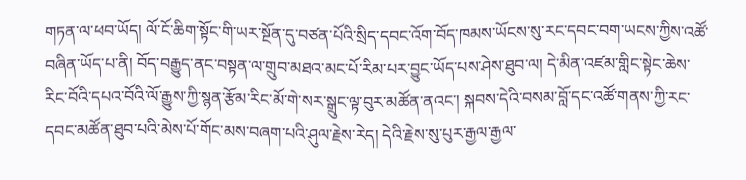གཏན་ལ་ཕབ་ཡོད། ལོ་ངོ་ཆིག་སྟོང་གི་ཡར་སྔོན་དུ་བཙན་པོའི་སྲིད་དབང་འོག་བོད་ཁམས་ཡོངས་སུ་རང་དབང་བག་ཡངས་ཀྱིས་འཚོ་བཞིན་ཡོད་པ་ནི། བོད་བརྒྱུད་ནང་བསྟན་ལ་གྲུབ་མཐའ་མང་པོ་རིམ་པར་བྱུང་ཡོད་པས་ཤེས་ཐུབ་ལ། དེ་མིན་འཛམ་གླིང་སྟེང་ཆེས་རིང་བོའི་དཔའ་བོའི་ལོ་རྒྱུས་ཀྱི་སྙན་རྩོམ་རིང་མོ་གེ་སར་སྒྲུང་ལྟ་བུར་མཚོན་ནའང་། སྐབས་དེའི་བསམ་བློ་དང་འཚོ་གནས་ཀྱི་རང་དབང་མཚོན་ཐུབ་པའི་མེས་པོ་གོང་མས་བཞག་པའི་ཤུལ་རྗེས་རེད། དེའི་རྗེས་སུ་པུར་རྒྱལ་རྒྱལ་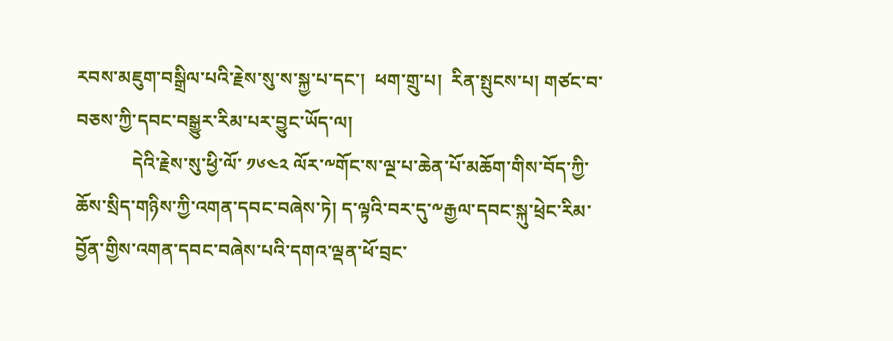རབས་མཇུག་བསྒྲིལ་པའི་རྗེས་སུ་ས་སྐྱ་པ་དང་།  ཕག་གྲུ་པ།  རིན་སྤུངས་པ། གཙང་བ་བཅས་ཀྱི་དབང་བསྒྱུར་རིམ་པར་བྱུང་ཡོད་ལ།
            དེའི་རྗེས་སུ་ཕྱི་ལོ་ ༡༦༤༢ ལོར་༸གོང་ས་ལྔ་པ་ཆེན་པོ་མཆོག་གིས་བོད་ཀྱི་ཆོས་སྲིད་གཉིས་ཀྱི་འགན་དབང་བཞེས་ཏེ། ད་ལྟའི་བར་དུ་༸རྒྱལ་དབང་སྐུ་ཕྲེང་རིམ་བྱོན་གྱིས་འགན་དབང་བཞེས་པའི་དགའ་ལྡན་ཕོ་བྲང་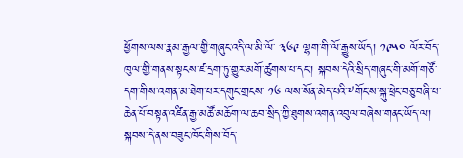ཕྱོགས་ལས་རྣམ་རྒྱལ་གྱི་གཞུང་འདི་ལ་མི་ལོ་ ༣༦༩ ལྷག་གི་ལོ་རྒྱུས་ཡོད། ༡༩༥༠ ལོར་བོད་ཁུལ་གྱི་གནས་སྟངས་ཛ་དྲག་ཏུ་གྱུར་མགོ་ཚུགས་པ་དང་། སྐབས་དེའི་སྲིད་གཞུང་གི་མགོ་གཙོ་དག་གིས་འགན་མ་ཐེག་པར་དགུང་གྲངས་ ༡༦ ལས་སོན་མེད་པའི་༸གོང་ས་སྐུ་ཕྲེང་བཅུ་བཞི་པ་ཆེན་པོ་བསྟན་འཛིན་རྒྱ་མཚོ་མཆོག་ལ་ཆབ་སྲིད་ཀྱི་ཐུགས་འགན་འབུལ་བཞེས་གནང་ཡོད་ལ། སྐབས་དེ་ནས་བཟུང་ཁོང་གིས་བོད་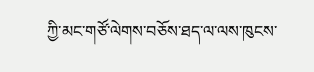ཀྱི་མང་གཙོ་ལེགས་བཅོས་ཐད་ལ་ལས་ཁུངས་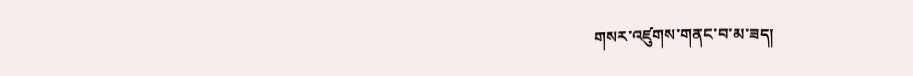གསར་འཛུགས་གནང་བ་མ་ཟད།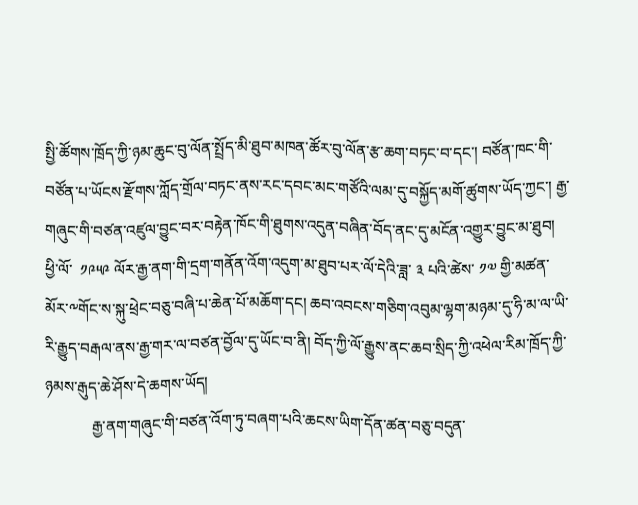སྤྱི་ཚོགས་ཁྲོད་ཀྱི་ཉམ་ཆུང་བུ་ལོན་སྤྲོད་མི་ཐུབ་མཁན་ཚོར་བུ་ལོན་རྩ་ཆག་བཏང་བ་དང་། བཙོན་ཁང་གི་བཙོན་པ་ཡོངས་རྫོགས་ཀློད་གྲོལ་བཏང་ནས་རང་དབང་མང་གཙོའི་ལམ་དུ་བསྐྱོད་མགོ་ཚུགས་ཡོད་ཀྱང་། རྒྱ་གཞུང་གི་བཙན་འཛུལ་བྱུང་བར་བརྟེན་ཁོང་གི་ཐུགས་འདུན་བཞིན་བོད་ནང་དུ་མངོན་འགྱུར་བྱུང་མ་ཐུབ། ཕྱི་ལོ་  ༡༩༥༩ ལོར་རྒྱ་ནག་གི་དྲག་གནོན་འོག་འདུག་མ་ཐུབ་པར་ལོ་དེའི་ཟླ་ ༣ པའི་ཚེས་ ༡༧ གྱི་མཚན་མོར་༸གོང་ས་སྐུ་ཕྲེང་བཅུ་བཞི་པ་ཆེན་པོ་མཆོག་དང། ཆབ་འབངས་གཅིག་འབུམ་ལྷག་མཉམ་དུ་ཧི་མ་ལ་ཡི་རི་རྒྱུད་བརྒལ་ནས་རྒྱ་གར་ལ་བཙན་བྱོལ་དུ་ཡོང་བ་ནི། བོད་ཀྱི་ལོ་རྒྱུས་ནང་ཆབ་སྲིད་ཀྱི་འཕེལ་རིམ་ཁྲོད་ཀྱི་ཉམས་རྒུད་ཆེ་ཤོས་དེ་ཆགས་ཡོད།
            རྒྱ་ནག་གཞུང་གི་བཙན་འོག་ཏུ་བཞག་པའི་ཆངས་ཡིག་དོན་ཚན་བཅུ་བདུན་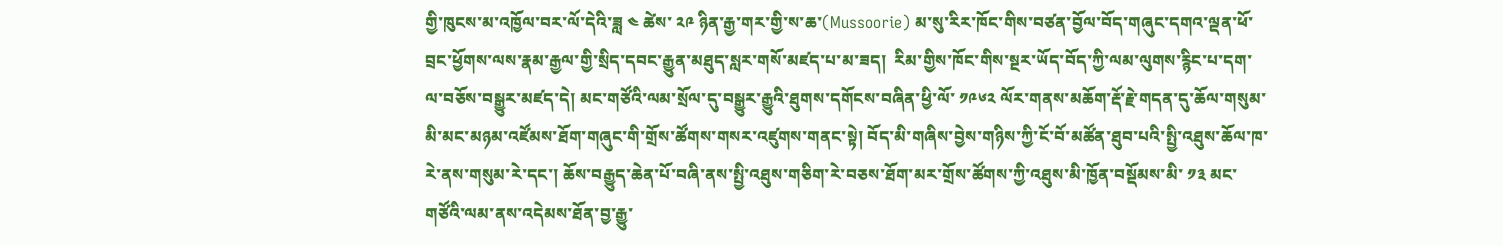གྱི་ཁུངས་མ་འཁྱོལ་བར་ལོ་དེའི་ཟླ ༤ ཚེས་ ༢༩ ཉིན་རྒྱ་གར་གྱི་ས་ཆ་(Mussoorie) མ་སུ་རིར་ཁོང་གིས་བཙན་བྱོལ་བོད་གཞུང་དགའ་ལྡན་ཕོ་བྲང་ཕྱོགས་ལས་རྣམ་རྒྱལ་གྱི་སྲིད་དབང་རྒྱུན་མཐུད་སླར་གསོ་མཛད་པ་མ་ཟད།  རིམ་གྱིས་ཁོང་གིས་སྔར་ཡོད་བོད་ཀྱི་ལམ་ལུགས་རྙིང་པ་དག་ལ་བཅོས་བསྒྱུར་མཛད་དེ། མང་གཙོའི་ལམ་སྲོལ་དུ་བསྒྱུར་རྒྱུའི་ཐུགས་དགོངས་བཞིན་ཕྱི་ལོ་ ༡༩༦༢ ལོར་གནས་མཆོག་རྡོ་རྗེ་གདན་དུ་ཆོལ་གསུམ་མི་མང་མཉམ་འཛོམས་ཐོག་གཞུང་གི་གྲོས་ཚོགས་གསར་འཛུགས་གནང་སྟེ། བོད་མི་གཞིས་བྱེས་གཉིས་ཀྱི་ངོ་བོ་མཚོན་ཐུབ་པའི་སྤྱི་འཐུས་ཆོལ་ཁ་རེ་ནས་གསུམ་རེ་དང་། ཆོས་བརྒྱུད་ཆེན་པོ་བཞི་ནས་སྤྱི་འཐུས་གཅིག་རེ་བཅས་ཐོག་མར་གྲོས་ཚོགས་ཀྱི་འཐུས་མི་ཁྱོན་བསྡོམས་མི་ ༡༣ མང་གཙོའི་ལམ་ནས་འདེམས་ཐོན་བྱ་རྒྱུ་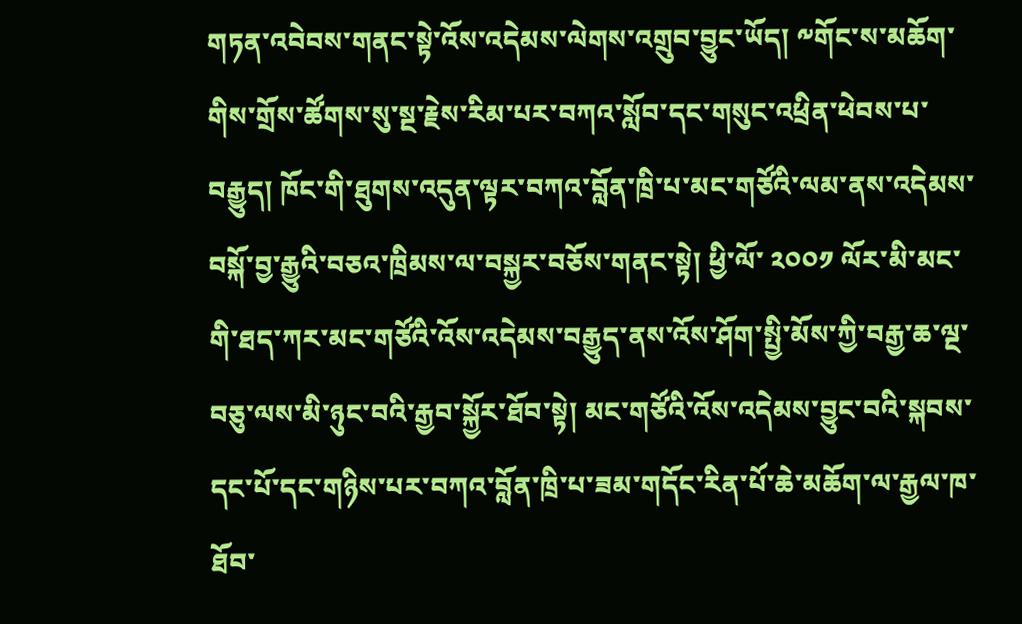གཏན་འབེབས་གནང་སྟེ་འོས་འདེམས་ལེགས་འགྲུབ་བྱུང་ཡོད། ༸གོང་ས་མཆོག་གིས་གྲོས་ཚོགས་སུ་སྔ་རྗེས་རིམ་པར་བཀའ་སློབ་དང་གསུང་འཕྲིན་ཕེབས་པ་བརྒྱུད། ཁོང་གི་ཐུགས་འདུན་ལྟར་བཀའ་བློན་ཁྲི་པ་མང་གཙོའི་ལམ་ནས་འདེམས་བསྐོ་བྱ་རྒྱུའི་བཅའ་ཁྲིམས་ལ་བསྐྱར་བཅོས་གནང་སྟེ། ཕྱི་ལོ་ ༢༠༠༡ ལོར་མི་མང་གི་ཐད་ཀར་མང་གཙོའི་འོས་འདེམས་བརྒྱུད་ནས་འོས་ཤོག་སྤྱི་མོས་ཀྱི་བརྒྱ་ཆ་ལྔ་བཅུ་ལས་མི་ཉུང་བའི་རྒྱབ་སྐྱོར་ཐོབ་སྟེ། མང་གཙོའི་འོས་འདེམས་བྱུང་བའི་སྐབས་དང་པོ་དང་གཉིས་པར་བཀའ་བློན་ཁྲི་པ་ཟམ་གདོང་རིན་པོ་ཆེ་མཆོག་ལ་རྒྱལ་ཁ་ཐོབ་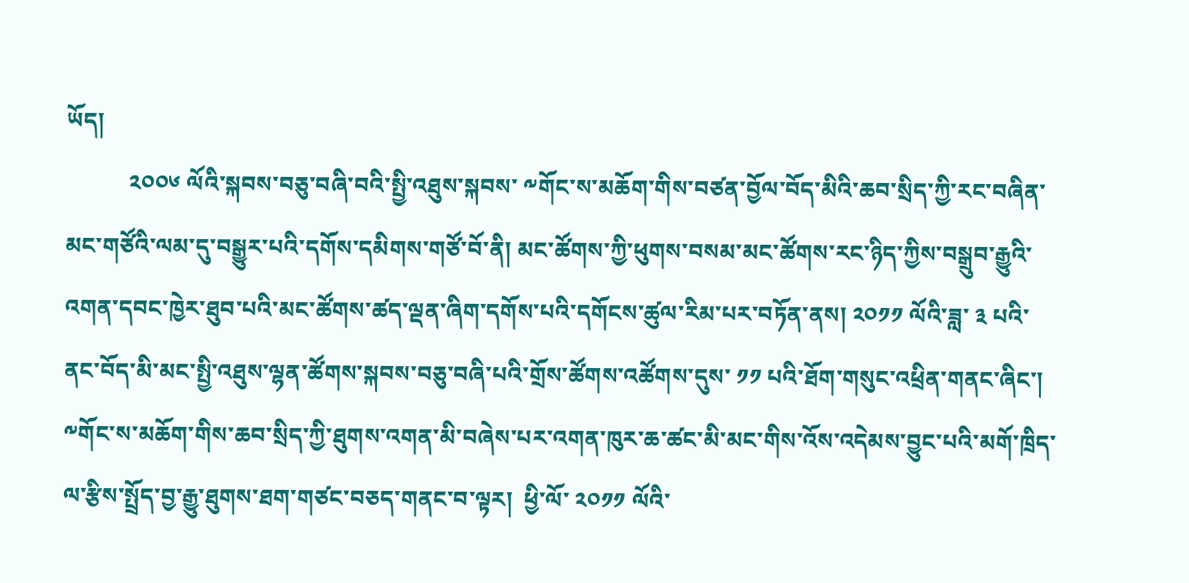ཡོད།
           ༢༠༠༦ ལོའི་སྐབས་བཅུ་བཞི་བའི་སྤྱི་འཐུས་སྐབས་ ༸གོང་ས་མཆོག་གིས་བཙན་བྱོལ་བོད་མིའི་ཆབ་སྲིད་ཀྱི་རང་བཞིན་མང་གཙོའི་ལམ་དུ་བསྒྱུར་པའི་དགོས་དམིགས་གཙོ་བོ་ནི། མང་ཚོགས་ཀྱི་ཕུགས་བསམ་མང་ཚོགས་རང་ཉིད་ཀྱིས་བསྒྲུབ་རྒྱུའི་འགན་དབང་ཁྱེར་ཐུབ་པའི་མང་ཚོགས་ཚད་ལྡན་ཞིག་དགོས་པའི་དགོངས་ཚུལ་རིམ་པར་བཏོན་ནས། ༢༠༡༡ ལོའི་ཟླ་ ༣ པའི་ནང་བོད་མི་མང་སྤྱི་འཐུས་ལྷན་ཚོགས་སྐབས་བཅུ་བཞི་པའི་གྲོས་ཚོགས་འཚོགས་དུས་ ༡༡ པའི་ཐོག་གསུང་འཕྲིན་གནང་ཞིང་། ༸གོང་ས་མཆོག་གིས་ཆབ་སྲིད་ཀྱི་ཐུགས་འགན་མི་བཞེས་པར་འགན་ཁུར་ཆ་ཚང་མི་མང་གིས་འོས་འདེམས་བྱུང་པའི་མགོ་ཁྲིད་ལ་རྩིས་སྤྲོད་བྱ་རྒྱུ་ཐུགས་ཐག་གཙང་བཅད་གནང་བ་ལྟར།  ཕྱི་ལོ་ ༢༠༡༡ ལོའི་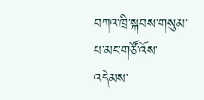བཀའ་ཁྲི་སྐབས་གསུམ་པ་མང་གཙོ་འོས་འདེམས་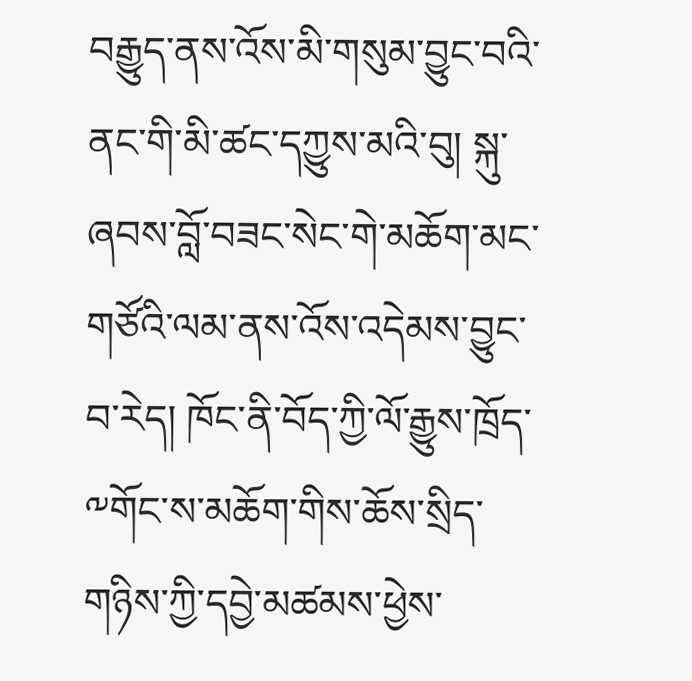བརྒྱུད་ནས་འོས་མི་གསུམ་བྱུང་བའི་ནང་གི་མི་ཚང་དཀྱུས་མའི་བུ། སྐུ་ཞབས་བློ་བཟང་སེང་གེ་མཆོག་མང་གཙོའི་ལམ་ནས་འོས་འདེམས་བྱུང་བ་རེད། ཁོང་ནི་བོད་ཀྱི་ལོ་རྒྱུས་ཁྲོད་༸གོང་ས་མཆོག་གིས་ཆོས་སྲིད་གཉིས་ཀྱི་དབྱེ་མཚམས་ཕྱེས་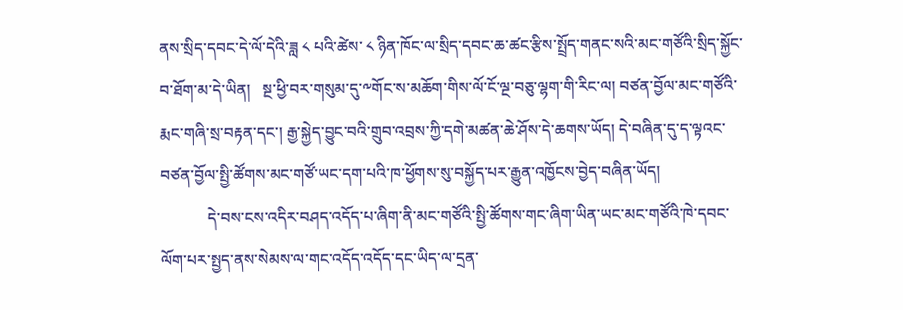ནས་སྲིད་དབང་དེ་ལོ་དེའི་ཟླ ༨ པའི་ཚེས་ ༨ ཉིན་ཁོང་ལ་སྲིད་དབང་ཆ་ཚང་རྩིས་སྤྲོད་གནང་སའི་མང་གཙོའི་སྲིད་སྐྱོང་བ་ཐོག་མ་དེ་ཡིན།   སྔ་ཕྱི་བར་གསུམ་དུ་༸གོང་ས་མཆོག་གིས་ལོ་ངོ་ལྔ་བཅུ་ལྷག་གི་རིང་ལ། བཙན་བྱོལ་མང་གཙོའི་རྨང་གཞི་སྲ་བརྟན་དང་། རྒྱ་སྐྱེད་བྱུང་བའི་གྲུབ་འབྲས་ཀྱི་དགེ་མཚན་ཆེ་ཤོས་དེ་ཆགས་ཡོད། དེ་བཞིན་དུ་ད་ལྟའང་བཙན་བྱོལ་སྤྱི་ཚོགས་མང་གཙོ་ཡང་དག་པའི་ཁ་ཕྱོགས་སུ་བསྐྱོད་པར་རྒྱུན་འཁྱོངས་བྱེད་བཞིན་ཡོད།
            དེ་བས་ངས་འདིར་བཤད་འདོད་པ་ཞིག་ནི་མང་གཙོའི་སྤྱི་ཚོགས་གང་ཞིག་ཡིན་ཡང་མང་གཙོའི་ཁེ་དབང་ལོག་པར་སྤྱད་ནས་སེམས་ལ་གང་འདོད་འདོད་དང་ཡིད་ལ་དྲན་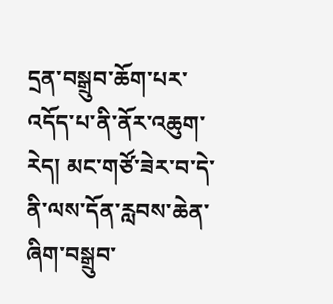དྲན་བསྒྲུབ་ཆོག་པར་འདོད་པ་ནི་ནོར་འཆུག་རེད། མང་གཙོ་ཟེར་བ་དེ་ནི་ལས་དོན་རླབས་ཆེན་ཞིག་བསྒྲུབ་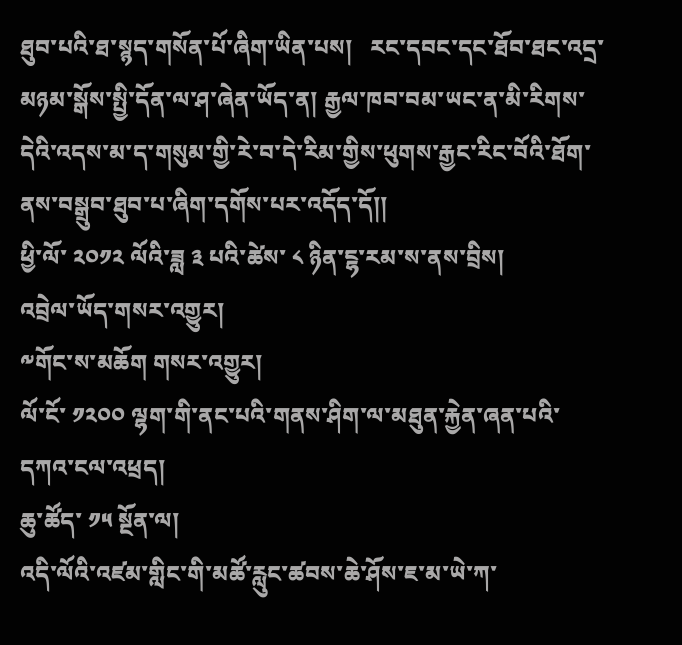ཐུབ་པའི་ཐ་སྙད་གསོན་པོ་ཞིག་ཡིན་པས།   རང་དབང་དང་ཐོབ་ཐང་འདྲ་མཉམ་སྒོས་སྤྱི་དོན་ལ་ཤ་ཞེན་ཡོད་ན། རྒྱལ་ཁབ་བམ་ཡང་ན་མི་རིགས་དེའི་འདས་མ་ད་གསུམ་གྱི་རེ་བ་དེ་རིམ་གྱིས་ཕུགས་རྒྱང་རིང་བོའི་ཐོག་ནས་བསྒྲུབ་ཐུབ་པ་ཞིག་དགོས་པར་འདོད་དོ།།
ཕྱི་ལོ་ ༢༠༡༢ ལོའི་ཟླ ༣ པའི་ཚེས་ ༨ ཉིན་ངྷ་རམ་ས་ནས་བྲིས།
འབྲེལ་ཡོད་གསར་འགྱུར།
༸གོང་ས་མཆོག གསར་འགྱུར།
ལོ་ངོ་ ༡༢༠༠ ལྷག་གི་ནང་པའི་གནས་ཤིག་ལ་མཐུན་རྐྱེན་ཞན་པའི་དཀའ་ངལ་འཕྲད།
ཆུ་ཚོད་ ༡༥ སྔོན་ལ།
འདི་ལོའི་འཛམ་གླིང་གི་མཚོ་རླུང་ཚབས་ཆེ་ཤོས་ཇ་མ་ཡེ་ཀ་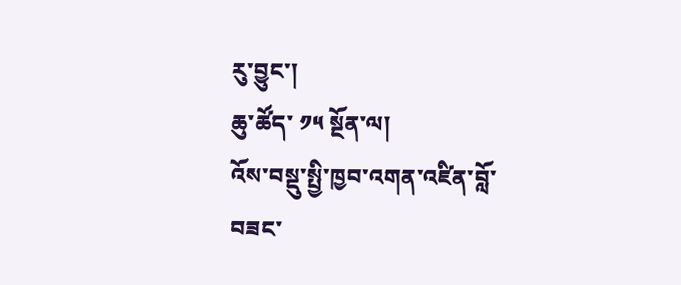རུ་བྱུང་།
ཆུ་ཚོད་ ༡༥ སྔོན་ལ།
འོས་བསྡུ་སྤྱི་ཁྱབ་འགན་འཛིན་བློ་བཟང་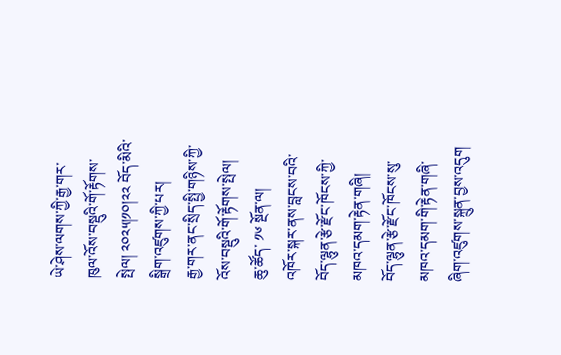ཡེ་ཤེས་ལགས་ཀྱི་རྒྱ་གར་ཁུལ་འོས་བསྡུའི་གོ་རྟོགས་སྤེལ། ༢༠༢༥།༡༠།༢༢ བོད་མིའི་སྒྲིག་འཛུགས་ཀྱི་པར།
རྒྱ་གར་ནང་སྲིད་སྤྱི་གཉིས་ཀྱི་འོས་བསྡུའི་གོ་རྟོགས་སྤེལ།
ཆུ་ཚོད་ ༡༦ སྔོན་ལ།
འཁོར་སྐར་ནས་བླངས་བའི་བོད་ལྷུན་རྩེ་རྫོང་ཁོངས་ཀྱི་མཁའ་དམག་རྟེན་གཞི།
བོད་ལྷུན་རྩེ་རྫོང་ཁོངས་སུ་མཁའ་དམག་གི་རྟེན་གཞི་ཞིག་འཛུགས་སྐྲུན་བྱས་འདུག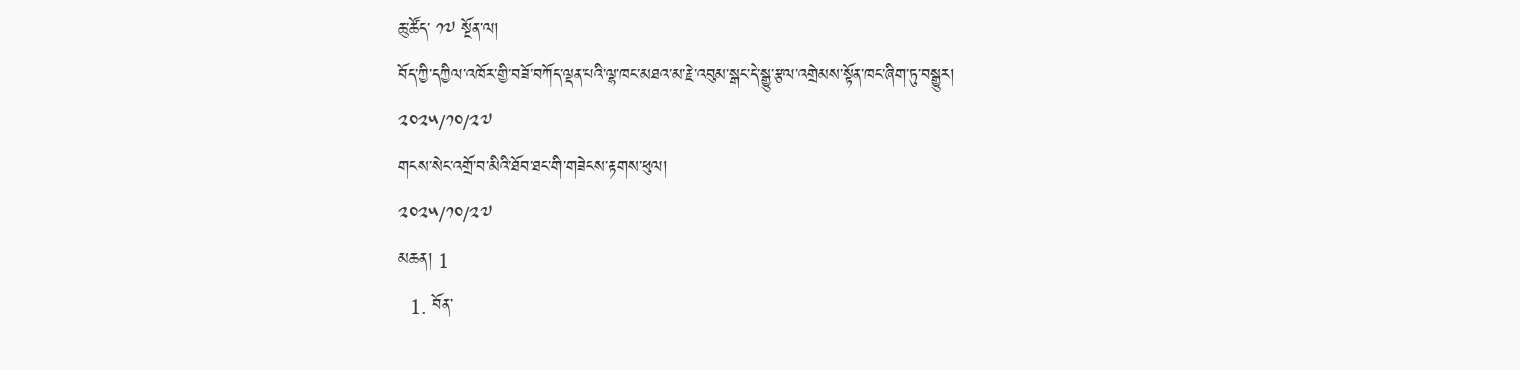ཆུ་ཚོད་ ༡༧ སྔོན་ལ།
བོད་ཀྱི་དཀྱིལ་འཁོར་གྱི་བཟོ་བཀོད་ལྡན་པའི་ལྷ་ཁང་མཐའ་མ་རྗེ་འབུམ་སྒང་དེ་སྒྱུ་རྩལ་འགྲེམས་སྟོན་ཁང་ཞིག་ཏུ་བསྒྱུར།
༢༠༢༥/༡༠/༢༧
གངས་སེང་འགྲོ་བ་མིའི་ཐོབ་ཐང་གི་གཟེངས་རྟགས་ཕུལ།
༢༠༢༥/༡༠/༢༧
མཆན། 1
  1. བོན་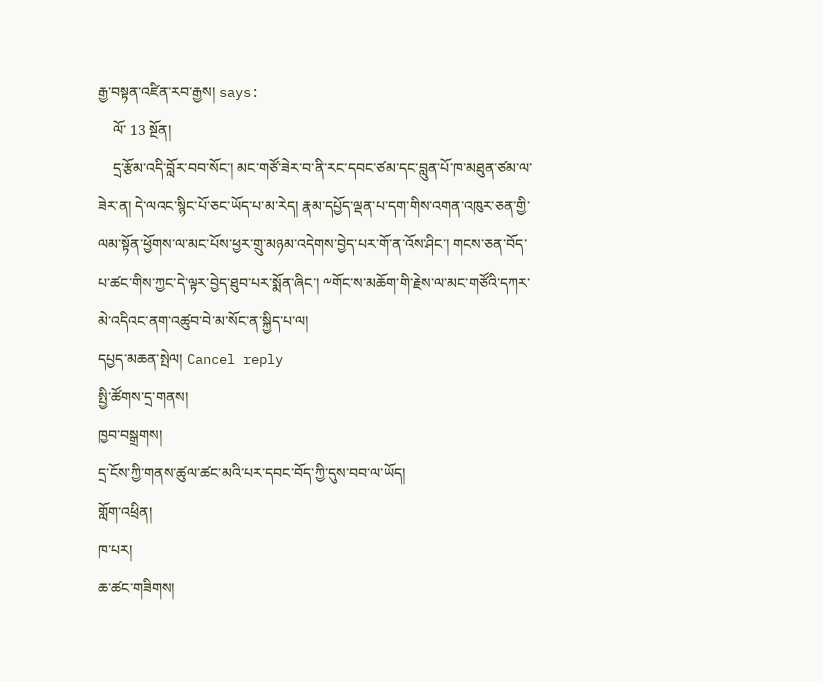རྒྱ་བསྟན་འཛིན་རབ་རྒྱས། says:
    ལོ་ 13 སྔོན།
    དྲ་རྩོམ་འདི་བློར་བབ་སོང་། མང་གཙོ་ཟེར་བ་ནི་རང་དབང་ཙམ་དང་བླུན་པོ་ཁ་མཐུན་ཙམ་ལ་ཟེར་ན། དེ་ལའང་སྙིང་པོ་ཅང་ཡོད་པ་མ་རེད། རྣམ་དཔྱོད་ལྡན་པ་དག་གིས་འགན་འཁུར་ཅན་གྱི་ལམ་སྟོན་ཕྱོགས་ལ་མང་པོས་ཕྱར་གྲུ་མཉམ་འདེགས་བྱེད་པར་གོ་ན་འོས་ཤིང་། གངས་ཅན་བོད་པ་ཚང་གིས་ཀྱང་དེ་ལྟར་བྱེད་ཐུབ་པར་སྨོན་ཞིང་། ༸གོང་ས་མཆོག་གི་རྗེས་ལ་མང་གཙོའི་དཀར་མེ་འདིའང་ནག་འཚུབ་བེ་མ་སོང་ན་སྐྱིད་པ་ལ།
དཔྱད་མཆན་སྤེལ། Cancel reply
སྤྱི་ཚོགས་དྲ་གནས།
ཁྱབ་བསྒྲགས།
དྲ་ངོས་ཀྱི་གནས་ཚུལ་ཚང་མའི་པར་དབང་བོད་ཀྱི་དུས་བབ་ལ་ཡོད།
གློག་འཕྲིན།
ཁ་པར།
ཆ་ཚང་གཟིགས།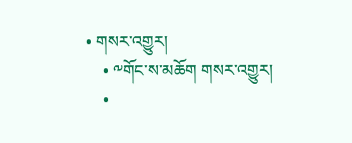• གསར་འགྱུར།
    • ༸གོང་ས་མཆོག གསར་འགྱུར།
    •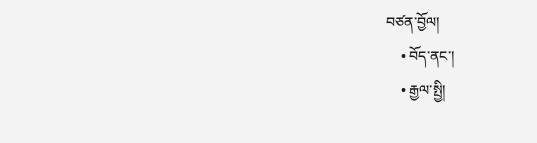བཙན་བྱོལ།
    • བོད་ནང་།
    • རྒྱལ་སྤྱི།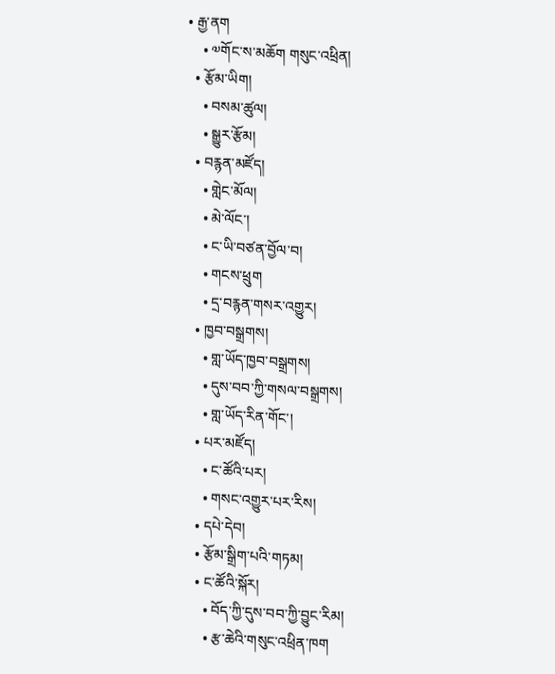• རྒྱ་ནག
    • ༧གོང་ས་མཆོག གསུང་འཕྲིན།
  • རྩོམ་ཡིག།
    • བསམ་ཚུལ།
    • སྒྱུར་རྩོམ།
  • བརྙན་མཛོད།
    • གླེང་མོལ།
    • མེ་ལོང་།
    • ང་ཡི་བཙན་བྱོལ་བ།
    • གངས་ཕྲུག
    • དྲ་བརྙན་གསར་འགྱུར།
  • ཁྱབ་བསྒྲགས།
    • གླ་ཡོད་ཁྱབ་བསྒྲགས།
    • དུས་བབ་ཀྱི་གསལ་བསྒྲགས།
    • གླ་ཡོད་རིན་གོང་།
  • པར་མཛོད།
    • ང་ཚོའི་པར།
    • གསང་འགྱུར་པར་རིས།
  • དཔེ་དེབ།
  • རྩོམ་སྒྲིག་པའི་གཏམ།
  • ང་ཚོའི་སྐོར།
    • བོད་ཀྱི་དུས་བབ་ཀྱི་བྱུང་རིམ།
    • རྩ་ཆེའི་གསུང་འཕྲིན་ཁག